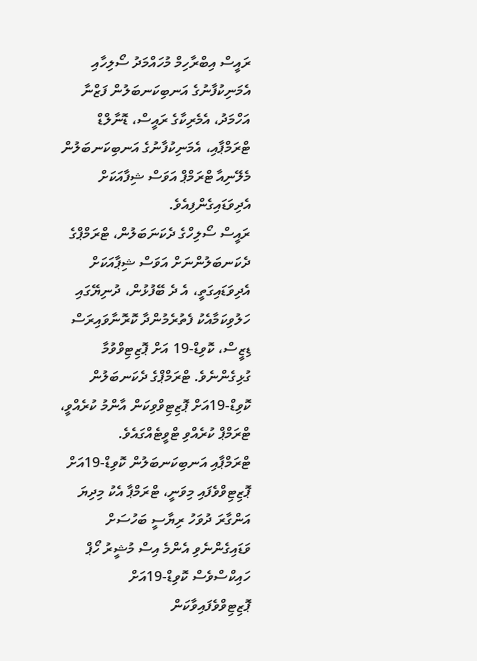ރައީސް އިބްރާހިމް މުހައްމަދު ސޯލިހާއި އެމަނިކުފާނުގެ އަނބިކަނބަލުން ފަޒްނާ އަހްމަދު، އެމެރިކާގެ ރައީސް، ޑޮނާލްޑް ޓްރަމްޕާއި، އެމަނިކުފާނުގެ އަނބިކަނބަލުން މެލޭނިއާ ޓްރަމްޕް އަވަސް ޝިފާއަކަށް އެދިވަޑައިގެންފިއެވެ.
ރައީސް ސޯލިހްގެ ދެކަނަބަލުން، ޓްރަމްޕްގެ ދެކަނބަލުންނަށް އަވަސް ޝިޕާއަކަށް އެދިވަޑައިގަތީ، އެ ދެ ބޭފުޅުން، ދުނިޔޭގައި ހަލުވިކަމާއެކު ފެތުރެމުންދާ ކޮރޮނާވައިރަސް ޑިޒީސް، ކޮވިޑް-19 އަށް ޕޮޒިޓިވްވުމާ ގުޅިގެންނެވެ. ޓްރަމްޕްގެ ދެކަނބަލުން ކޮވިޑް-19އަށް ޕޮޒިޓިވްވިކަން އާންމު ކުރެއްވީ، ޓްރަމްޕް ކުރެއްވި ޓްވީޓެއްގައެވެ.
ޓްރަމްޕާއި އަނބިކަނބަލުން ކޮވިޑް-19އަށް ޕޮޒިޓިވްވެފައި މިވަނީ، ޓްރަމްޕާ އެކު މިދިޔަ އަންގާރަ ދުވަހު ރިޔާސީ ބަހުސަށް ވަޑައިގެންނެވި އެންމެ އިސް މުޝީރު ހޯޕް ހައިކްސްވެސް ކޮވިޑް-19އަށް ޕޮޒިޓިވްވެފައިވާކަން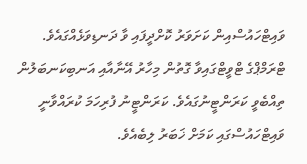ވައިޓްހައުސްއިން ކަށަވަރު ކޮށްދީފައި ވާ ދަނޑިވަޅެއްގައެވެ.
ޓްރަމްޕްގެ ޓްވީޓްގައިވާ ގޮތުން މިހާރު އޭނާއާއި އަނބިކަނބަލުން ތިއްބެވީ ކަރަންޓީނުގައެވެ. ކަރަންޓީނު ފުރިހަމަ ކުރައްވާނީ ވައިޓްހައުސްގައި ކަމަށް ޚަބަރު ލިބެއެވެ.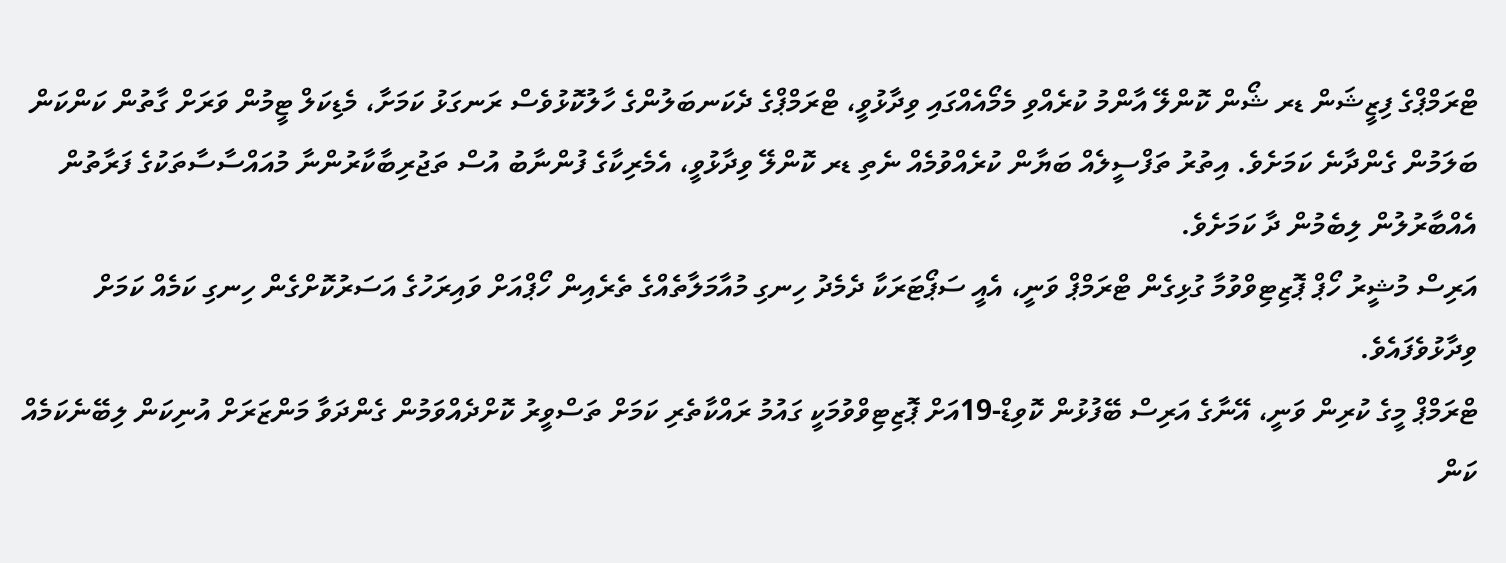ޓްރަމްޕްގެ ފިޒީޝަން ޑރ ޝޯން ކޮންލޭ އާންމު ކުރެއްވި މެމޯއެއްގައި ވިދާޅުވީ، ޓްރަމްޕްގެ ދެކަނބަލުންގެ ހާލުކޮޅުވެސް ރަނގަޅު ކަމަށާ، މެޑިކަލް ޓީމުން ވަރަށް ގާތުން ކަންކަން ބަލަމުން ގެންދާނެ ކަމަށެވެ. އިތުރު ތަފްސީލެއް ބަޔާން ކުރެއްވުމެއް ނެތި ޑރ ކޮންލޭ ވިދާޅުވީ، އެމެރިކާގެ ފުންނާބު އުސް ތަޖުރިބާކާރުންނާ މުއައްސާސާތަކުގެ ފަރާތުން އެއްބާރުލުން ލިބެމުން ދާ ކަމަށެވެ.
އަރިސް މުޝީރު ހޯޕް ޕޮޒިޓިވްވުމާ ގުޅިގެން ޓްރަމްޕް ވަނީ، އެއީ ސަޕޯޓަރަކާ ދެމެދު ހިނގި މުއާމަލާތެއްގެ ތެރެއިން ހޯޕްއަށް ވައިރަހުގެ އަސަރުކޮށްގެން ހިނގި ކަމެއް ކަމަށް ވިދާޅުވެފައެވެ.
ޓްރަމްޕް މީގެ ކުރިން ވަނީ، އޭނާގެ އަރިސް ބޭފުޅުން ކޮވިޑް-19އަށް ޕޮޒިޓިވްވުމަކީ ގައުމު ރައްކާތެރި ކަމަށް ތަސްވީރު ކޮށްދެއްވަމުން ގެންދަވާ މަންޒަރަށް އުނިކަން ލިބޭނެކަމެއް ކަން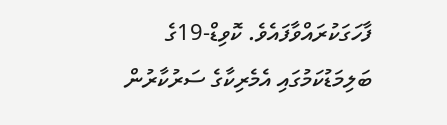ފާހަގަކުރައްވާފައެވެ. ކޮވިޑް-19ގެ ބަލިމަޑުކަމުގައި އެމެރިކާގެ ސަރުކާރުން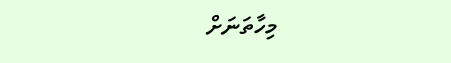މިހާތަނަށް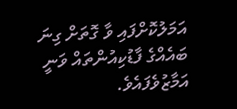އަމަލުކޮށްފައި ވާ ގޮތަށް ގިނަ ބައެއްގެ ފާޑުކިއުންތައް ވަނީ އަމާޒުވެފައެވެ.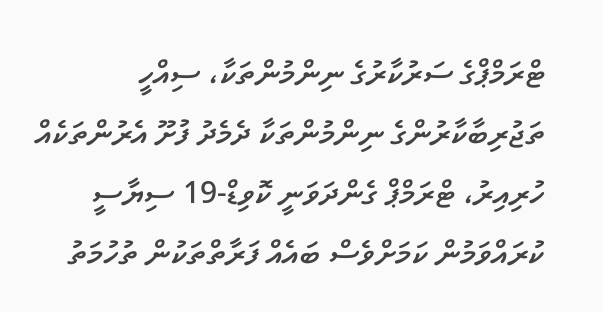ޓްރަމްޕްގެ ސަރުކާރުގެ ނިންމުންތަކާ، ސިއްހީ ތަޖުރިބާކާރުންގެ ނިންމުންތަކާ ދެމެދު ފުށޫ އެރުންތަކެއް ހުރިއިރު، ޓްރަމްޕް ގެންދަވަނީ ކޮވިޑް-19 ސިޔާސީ ކުރައްވަމުން ކަމަށްވެސް ބައެއް ފަރާތްތަކުން ތުހުމަތު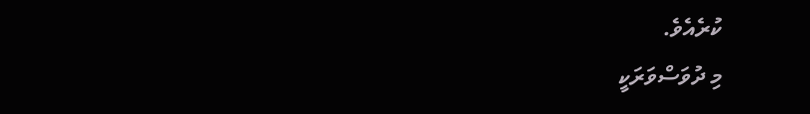ކުރެއެވެ.
މި ދުވަސްވަރަކީ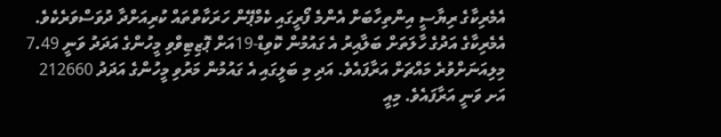އެމެރިކާގެ ރިޔާސީ އިންތިހާބަށް އެންމެ ފޯރީގައި ކެމްޕޭން ހަރަކާތްތައް ކުރިއަށްދާ ދުވަސްވަރެކެވެ.
އެމެރިކާގެ އަދުގެ ހާލަތަށް ބަލާއިރު އެ ގައުމުން ކޮވިޑް-19އަށް ޕޮޒިޓިވްވި މީހުންގެ އަދަދު ވަނީ 7.49 މިލިއަނަށްވުރެ މައްޗަށް އަރާފައެވެ. އަދި މި ބަލީގައި އެ ގައުމުން މަރުވި މީހުންގެ އަދަދު 212660 އަށ ވަނީ އަރާފައެވެ. މިއީ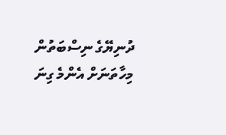ދުނިޔޭގެ ނިސްބަތުން މިހާތަނަށް އެންމެ ގިނަ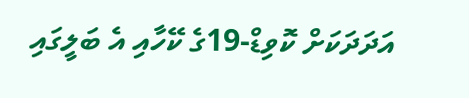އަދަދަކަށް ކޮވިޑް-19ގެ ކޭހާއި އެ ބަލީގައި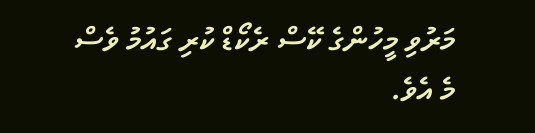މަރުވި މީހުންގެ ކޭސް ރެކޯޑް ކުރި ގައުމު ވެސް މެ އެވެ.